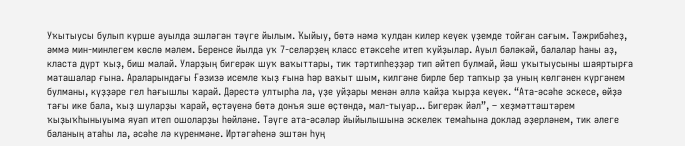Уҡытыусы булып күрше ауылда эшләгән тәүге йылым. Ҡыйыу, бөтә нәмә ҡулдан килер кеүек үҙемде тойған сағым. Тәжрибәһеҙ, әммә мин-минлегем көслө мәлем. Беренсе йылда уҡ 7-селәрҙең класс етәксеһе итеп ҡуйҙылар. Ауыл бәләкәй, балалар һаны аҙ, класта дүрт ҡыҙ, биш малай. Уларҙың бигерәк шуҡ ваҡыттары, тик тәртипһеҙҙәр тип әйтеп булмай, йәш уҡытыусыны шаяртырға маташалар ғына. Араларындағы Ғәзизә исемле ҡыҙ ғына һәр ваҡыт шым, килгәне бирле бер тапҡыр ҙа уның көлгәнен күргәнем булманы, күҙҙәре гел һағышлы ҡарай. Дәрестә ултырһа ла, үҙе уйҙары менән әллә ҡайҙа ҡырҙа кеүек. “Ата-әсәһе эскесе, өйҙә тағы ике бала, ҡыҙ шуларҙы ҡарай, өҫтәүенә бөтә донъя эше өҫтөндә, мал-тыуар... Бигерәк йәл”, – хеҙмәттәштәрем ҡыҙыҡһыныуыма яуап итеп ошоларҙы һөйләне. Тәүге ата-әсәләр йыйылышына эскелек темаһына доклад әҙерләнем, тик әлеге баланың атаһы ла, әсәһе лә күренмәне. Иртәгәһенә эштән һуң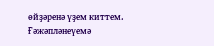өйҙәренә үҙем киттем. Ғәжәпләнеүемә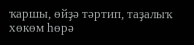ҡаршы, өйҙә тәртип, таҙалыҡ хөкөм һөрә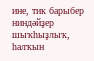ине, тик барыбер ниндәйҙер шыҡһыҙлыҡ, һалҡын